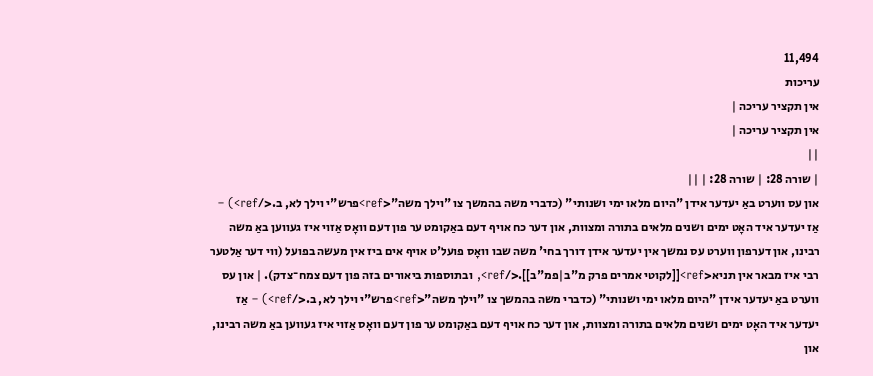11,494
עריכות
אין תקציר עריכה |
אין תקציר עריכה |
||
| שורה 28: | שורה 28: | ||
און עס ווערט באַ יעדער אידן "היום מלאו ימי ושנותי" (כדברי משה בהמשך צו "וילך משה"<ref>פרש"י וילך לא, ב.</ref>) – אַז יעדער איד האָט ימים ושנים מלאים בתורה ומצוות, און דער כח אויף דעם באַקומט ער פון דעם וואָס אַזוי איז געווען באַ משה רבינו, און דערפון ווערט עס נמשך אין יעדער אידן דורך בחי' משה שבו וואָס פועל'ט אויף אים ביז אין מעשה בפועל (ווי דער אַלטער רבי איז מבאר אין תניא<ref>[[לקוטי אמרים פרק מ"ב|פמ"ב]].</ref>, ובתוספות ביאורים בזה פון דעם צמח־צדק). | און עס ווערט באַ יעדער אידן "היום מלאו ימי ושנותי" (כדברי משה בהמשך צו "וילך משה"<ref>פרש"י וילך לא, ב.</ref>) – אַז יעדער איד האָט ימים ושנים מלאים בתורה ומצוות, און דער כח אויף דעם באַקומט ער פון דעם וואָס אַזוי איז געווען באַ משה רבינו, און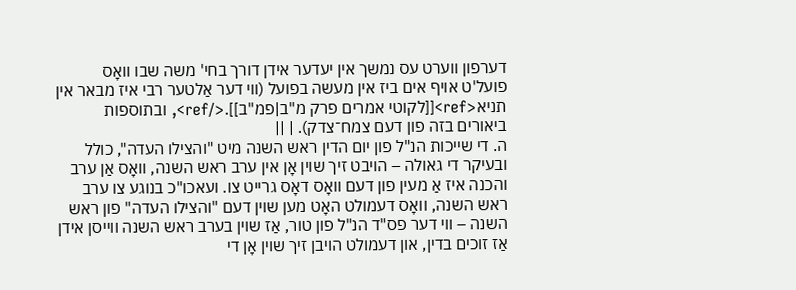דערפון ווערט עס נמשך אין יעדער אידן דורך בחי' משה שבו וואָס פועל'ט אויף אים ביז אין מעשה בפועל (ווי דער אַלטער רבי איז מבאר אין תניא<ref>[[לקוטי אמרים פרק מ"ב|פמ"ב]].</ref>, ובתוספות ביאורים בזה פון דעם צמח־צדק). | ||
ה. די שייכות הנ"ל פון יום הדין ראש השנה מיט "והצילו העדה", כולל ובעיקר די גאולה – הויבט זיך שוין אָן אין ערב ראש השנה, וואָס אַן ערב והכנה איז אַ מעין פון דעם וואָס דאָס גרייט צו. ועאכו"כ בנוגע צו ערב ראש השנה, וואָס דעמולט האָט מען שוין דעם "והצילו העדה" פון ראש השנה – ווי דער פס"ד הנ"ל פון טור, אַז שוין בערב ראש השנה ווייסן אידן אַז זוכים בדין, און דעמולט הויבן זיך שוין אָן די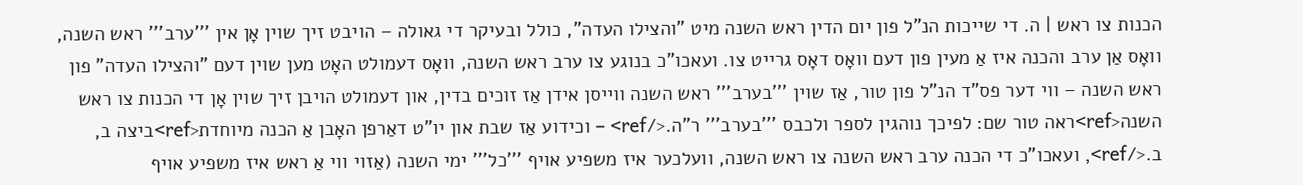הכנות צו ראש | ה. די שייכות הנ"ל פון יום הדין ראש השנה מיט "והצילו העדה", כולל ובעיקר די גאולה – הויבט זיך שוין אָן אין '''ערב''' ראש השנה, וואָס אַן ערב והכנה איז אַ מעין פון דעם וואָס דאָס גרייט צו. ועאכו"כ בנוגע צו ערב ראש השנה, וואָס דעמולט האָט מען שוין דעם "והצילו העדה" פון ראש השנה – ווי דער פס"ד הנ"ל פון טור, אַז שוין '''בערב''' ראש השנה ווייסן אידן אַז זוכים בדין, און דעמולט הויבן זיך שוין אָן די הכנות צו ראש השנה<ref>ראה טור שם: לפיכך נוהגין לספר ולכבס '''בערב''' ר"ה.</ref> – וכידוע אַז שבת און יו"ט דאַרפן האָבן אַ הכנה מיוחדת<ref>ביצה ב, ב.</ref>, ועאכו"כ די הכנה ערב ראש השנה צו ראש השנה, וועלכער איז משפיע אויף '''כל''' ימי השנה (אַזוי ווי אַ ראש איז משפיע אויף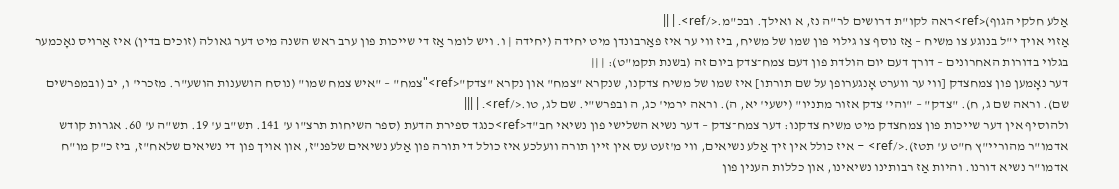אַלע חלקי הגוף)<ref>ראה לקו"ת דרושים לר"ה נז, א ואילך. ובכ"מ.</ref>. | ||
אַזוי אויך י"ל בנוגע צו משיח – אַז נוסף צו גילוי פון שמו של משיח, ביז ווי ער איז פאַרבונדן מיט יחידה (יחידה | ו. ויש לומר אַז די שייכות פון ערב ראש השנה מיט דער גאולה (זוכים בדין) איז אַרויס נאָכמער בגלוי בדורות האחרונים – דורך דעם יום הולדת פון דעם צמח־צדק ביום זה (בשנת תקמ"ט): | ||
דער נאָמען פון צמחצדק [ווי ער ווערט אָנגערופן על שם תורתו] איז שמו של משיח צדקנו, שנקרא "צמח" און נקרא "צדק"<ref>"צמח" – "איש צמח שמו" (נוסח הושענות הושע"ר. מזכרי' ו, יב (ובמפרשים שם). וראה שם ג, ח). "צדק" – "והי' צדק אזור מתניו" (ישעי' יא, ה). וראה ירמי' כג, ה ובפרש"י. שם לג, טו.</ref>. | |||
ולהוסיף אין דער שייכות פון צמחצדק מיט משיח צדקנו: דער צמח־צדק – דער נשיא השלישי פון נשיאי חב"ד<ref>כנגד ספירת הדעת (ספר השיחות תרצ"ו ע' 141. תש"ב ע' 19. תש"ה ע' 60. אגרות קודש אדמו"ר מהוריי"ץ ח"ט ע' תטז).</ref> – איז כולל אין זיך אַלע נשיאים, ווי מ'זעט עס אין זיין תורה וועלכע איז כולל די תורה פון אַלע נשיאים שלפנ"ז, און אויך פון די נשיאים שלאח"ז, ביז כ"ק מו"ח אדמו"ר נשיא דורנו. והיות אַז רבותינו נשיאינו, און כללות הענין פון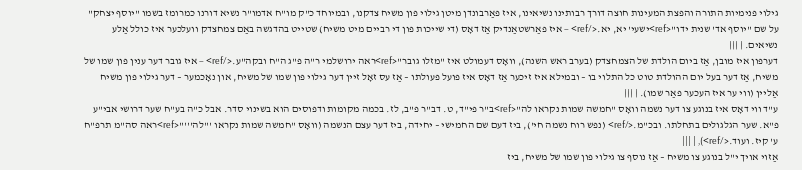גילוי פנימיות התורה והפצת המעינות חוצה דורך רבותינו נשיאינו, איז פאַרבונדן מיטן גילוי פון משיח צדקנו, ובמיוחד כ"ק מו"ח אדמו"ר נשיא דורנו כמרומז בשמו "יוסף יצחק" על שם "יוסף אד' שנית ידו"<ref>ישעי' יא, יא.</ref> – איז פאַרשטאַנדיק אַז דאָס (די שייכות פון די רביים מיט משיח) שטייט בהדגשה באַם צמחצדק וועלכער איז כולל אַלע נשיאים. | |||
דערפון איז מובן, אַז ביום הולדת של הצמחצדק (בערב ראש השנה), וואָס דעמולט איז "מזלו גובר"<ref>ראה ירושלמי ר"ה פ"ג ה"ח ובקה"ע.</ref> – איז גובר דער ענין פון שמו של משיח, אַז דער בעל יום ההולדת טוט כל התלוי בו – ובמילא איז זיכער אַז דאָס איז פועל פעולתו – אַז עס זאָל זיין דער גילוי פון שמו של משיח, און נאָכמער – דער גילוי פון משיח אַליין (ווי ער איז העכער פאַר שמו). | |||
ע"ד ווי דאָס איז בנוגע צו דער נשמה וואָס "חמשה שמות נקראו לה"<ref>ב"ר פי"ד, ט. דב"ר פ"ב, לז. בכמה מקומות ודפוסים הוא בשינוי סדר. אבל כ"ה בע"ח שער דרושי אבי"ע פ"א. שער הגלגולים בתחלתו. ובכ"מ.</ref> (נפש רוח נשמה חי'), ביז דעם שם החמישי – יחידה, ביז דער עצם הנשמה (וואָס "חמשה שמות נקראו '''לה'''"<ref>ראה סה"מ תרפ"ח ע' קיז. ועוד.</ref>), | |||
אַזוי אויך י"ל בנוגע צו משיח – אַז נוסף צו גילוי פון שמו של משיח, ביז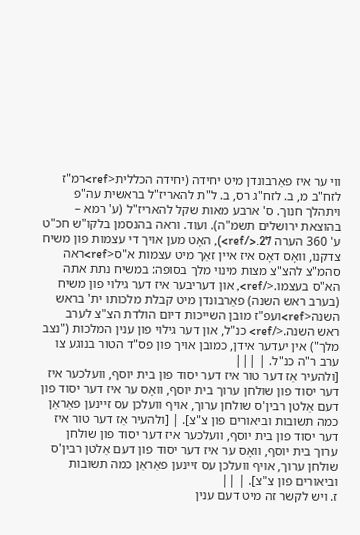ווי ער איז פאַרבונדן מיט יחידה (יחידה הכללית<ref>רמ"ז לזח"ב מ, ב. לזח"ג רס, ב. ל"ת להאריז"ל בראשית עה"פ ויתהלך חנוך. ס' ארבע מאות שקל להאריז"ל (ע' רמא – בהוצאת ירושלים תשמ"ה). ועוד. וראה בהנסמן בלקו"ש חכ"ט ע' 360 הערה 27.</ref>), האָט מען אויך די עצמות פון משיח צדקנו, וואָס דאָס איז איין זאַך מיט עצמות א"ס<ref>ראה סהמ"צ להצ"צ מצות מינוי מלך בסופה: במשיח נתת אתה הא"ס בעצמו.</ref>, און דעריבער איז דער גילוי פון משיח (בערב ראש השנה) פאַרבונדן מיט קבלת מלכותו ית' בראש השנה<ref>ועפ"ז מובן השייכות דיום הולדת הצ"צ לערב ראש השנה.</ref> כנ"ל, און דער גילוי פון ענין המלכות ("נצב מלך") אין יעדער אידן, כמובן אויך פון פס"ד הטור בנוגע צו ערב ר"ה כנ"ל. | |||
[ולהעיר אַז דער טור איז דער יסוד פון בית יוסף, וועלכער איז דער יסוד פון שולחן ערוך בית יוסף, וואָס ער איז דער יסוד פון דעם אַלטן רבין'ס שולחן ערוך, אויף וועלכן עס זיינען פאַראַן כמה תשובות וביאורים פון צ"צ]. | [ולהעיר אַז דער טור איז דער יסוד פון בית יוסף, וועלכער איז דער יסוד פון שולחן ערוך בית יוסף, וואָס ער איז דער יסוד פון דעם אַלטן רבין'ס שולחן ערוך, אויף וועלכן עס זיינען פאַראַן כמה תשובות וביאורים פון צ"צ]. | ||
ז. ויש לקשר זה מיט דעם ענין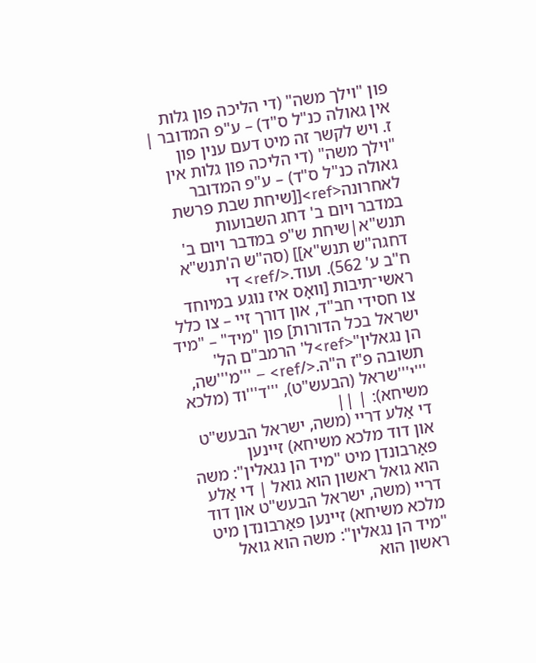פון "וילך משה" (די הליכה פון גלות אין גאולה כנ"ל ס"ד) – ע"פ המדובר | ז. ויש לקשר זה מיט דעם ענין פון "וילך משה" (די הליכה פון גלות אין גאולה כנ"ל ס"ד) – ע"פ המדובר לאחרונה<ref>[[שיחת שבת פרשת במדבר ויום ב' דחג השבועות תנש"א|שיחת ש"פ במדבר ויום ב' דחגה"ש תנש"א]] (סה"ש ה'תנש"א ח"ב ע' 562). ועוד.</ref> די ראשי־תיבות [וואָס איז נוגע במיוחד צו חסידי חב"ד, און דורך זיי – צו כלל ישראל בכל הדורות] פון "מיד" – "מיד הן נגאלין"<ref>ל' הרמב"ם הל' תשובה פ"ז ה"ה.</ref> – '''מ'''שה, '''י'''שראל (הבעש"ט), '''ד'''וד (מלכא משיחא): | ||
די אַלע דריי (משה, ישראל הבעש"ט און דוד מלכא משיחא) זיינען פאַרבונדן מיט "מיד הן נגאלין": משה הוא גואל ראשון הוא גואל | די אַלע דריי (משה, ישראל הבעש"ט און דוד מלכא משיחא) זיינען פאַרבונדן מיט "מיד הן נגאלין": משה הוא גואל ראשון הוא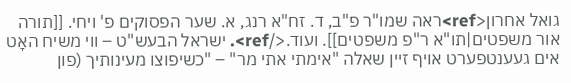גואל אחרון<ref>ראה שמו"ר פ"ב, ד. זח"א רנג, א. שער הפסוקים פ' ויחי. [[תורה אור משפטים|תו"א ר"פ משפטים]]. ועוד.</ref>. ישראל הבעש"ט – ווי משיח האָט אים געענטפערט אויף זיין שאלה "אימתי אתי מר" – "כשיפוצו מעינותיך (פון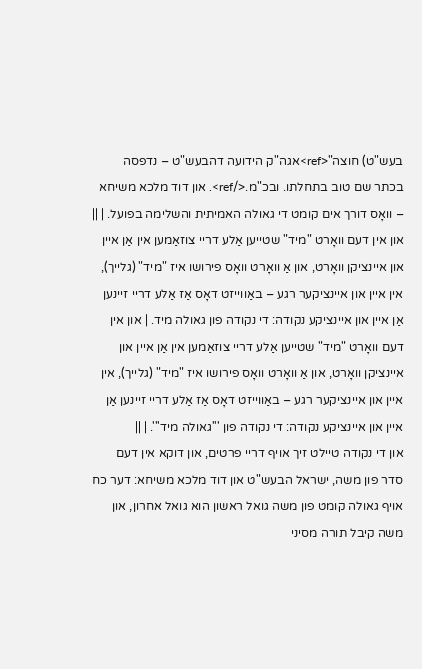בעש"ט) חוצה"<ref>אגה"ק הידועה דהבעש"ט – נדפסה בכתר שם טוב בתחלתו. ובכ"מ.</ref>. און דוד מלכא משיחא – וואָס דורך אים קומט די גאולה האמיתית והשלימה בפועל. | ||
און אין דעם וואָרט "מיד" שטייען אַלע דריי צוזאַמען אין אַן איין און איינציקן וואָרט, און אַ וואָרט וואָס פירושו איז "מיד" (גלייך), אין איין און איינציקער רגע – באַווייזט דאָס אַז אַלע דריי זיינען אַן איין און איינציקע נקודה: די נקודה פון גאולה מיד. | און אין דעם וואָרט "מיד" שטייען אַלע דריי צוזאַמען אין אַן איין און איינציקן וואָרט, און אַ וואָרט וואָס פירושו איז "מיד" (גלייך), אין איין און איינציקער רגע – באַווייזט דאָס אַז אַלע דריי זיינען אַן איין און איינציקע נקודה: די נקודה פון '''גאולה מיד'''. | ||
און די נקודה טיילט זיך אויף דריי פרטים, און דוקא אין דעם סדר פון משה, ישראל הבעש"ט און דוד מלכא משיחא: דער כח אויף גאולה קומט פון משה גואל ראשון הוא גואל אחרון, און משה קיבל תורה מסיני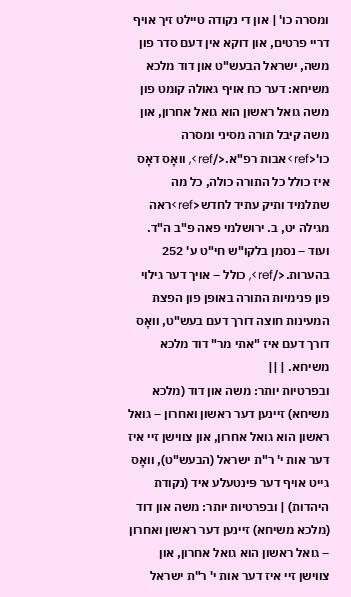ומסרה כו' | און די נקודה טיילט זיך אויף דריי פרטים, און דוקא אין דעם סדר פון משה, ישראל הבעש"ט און דוד מלכא משיחא: דער כח אויף גאולה קומט פון משה גואל ראשון הוא גואל אחרון, און משה קיבל תורה מסיני ומסרה כו'<ref>אבות רפ"א.</ref>, וואָס דאָס איז כולל כל התורה כולה, כל מה שתלמיד ותיק עתיד לחדש<ref>ראה מגילה יט, ב. ירושלמי פאה פ"ב ה"ד. ועוד – נסמן בלקו"ש חי"ט ע' 252 בהערות.</ref>, כולל – אויך דער גילוי פון פנימיות התורה באופן פון הפצת המעינות חוצה דורך דעם בעש"ט, וואָס דורך דעם איז "אתי מר" דוד מלכא משיחא. | ||
ובפרטיות יותר: משה און דוד (מלכא משיחא) זיינען דער ראשון ואחרון – גואל ראשון הוא גואל אחרון, און צווישן זיי איז דער אות י' ר"ת ישראל (הבעש"ט), וואָס גייט אויף דער פּינטעלע איד (נקודת היהדות) | ובפרטיות יותר: משה און דוד (מלכא משיחא) זיינען דער ראשון ואחרון – גואל ראשון הוא גואל אחרון, און צווישן זיי איז דער אות י' ר"ת ישראל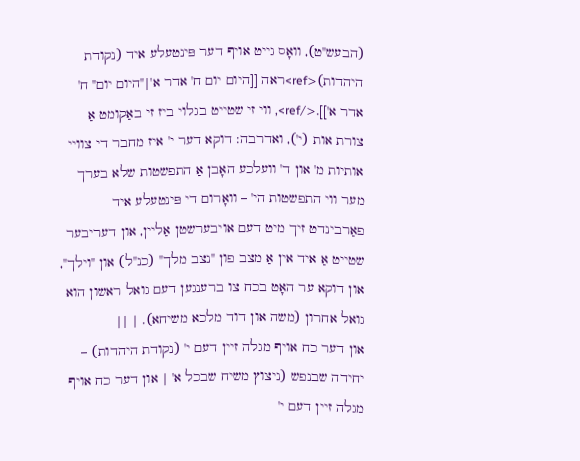(הבעש"ט), וואָס גייט אויף דער פּינטעלע איד (נקודת היהדות)<ref>ראה [[היום יום ח' אדר א'|"היום יום" ח' אדר א']].</ref>, ווי זי שטייט בגלוי ביז זי באַקומט אַ צורת אות (י'), ואדרבה: דוקא דער י' איז מחבר די צוויי אותיות מ' און ד' וועלכע האָבן אַ התפשטות שלא בערך מער ווי התפשטות הי' – וואָרום די פּינטעלע איד פאַרבינדט זיך מיט דעם אויבערשטן אַליין, און דעריבער שטייט אַ איד אין אַ מצב פון "נצב מלך" (כנ"ל) און "וילך", און דוקא ער האָט בכח צו ברענגען דעם גואל ראשון הוא גואל אחרון (משה און דוד מלכא משיחא). | ||
און דער כח אויף מגלה זיין דעם י' (נקודת היהדות) – יחידה שבנפש (ניצוץ משיח שבכל א' | און דער כח אויף מגלה זיין דעם י'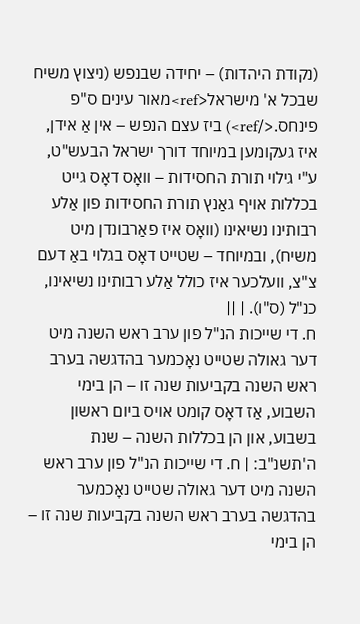(נקודת היהדות) – יחידה שבנפש (ניצוץ משיח שבכל א' מישראל<ref>מאור עינים ס"פ פינחס.</ref>) ביז עצם הנפש – אין אַ אידן, איז געקומען במיוחד דורך ישראל הבעש"ט, ע"י גילוי תורת החסידות – וואָס דאָס גייט בכללות אויף גאַנץ תורת החסידות פון אַלע רבותינו נשיאינו (וואָס איז פאַרבונדן מיט משיח), ובמיוחד – שטייט דאָס בגלוי באַ דעם צ"צ, וועלכער איז כולל אַלע רבותינו נשיאינו, כנ"ל (ס"ו). | ||
ח. די שייכות הנ"ל פון ערב ראש השנה מיט דער גאולה שטייט נאָכמער בהדגשה בערב ראש השנה בקביעות שנה זו – הן בימי השבוע, אַז דאָס קומט אויס ביום ראשון בשבוע, און הן בכללות השנה – שנת ה'תשנ"ב: | ח. די שייכות הנ"ל פון ערב ראש השנה מיט דער גאולה שטייט נאָכמער בהדגשה בערב ראש השנה בקביעות שנה זו – הן בימי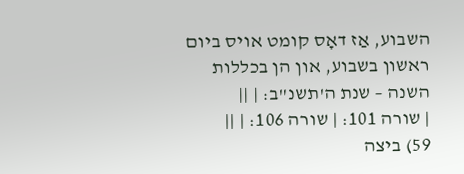השבוע, אַז דאָס קומט אויס ביום ראשון בשבוע, און הן בכללות השנה – שנת ה'תשנ"ב: | ||
| שורה 101: | שורה 106: | ||
59) ביצה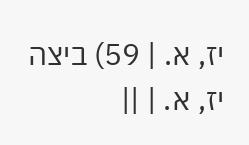יז, א. | 59) ביצה יז, א. | ||